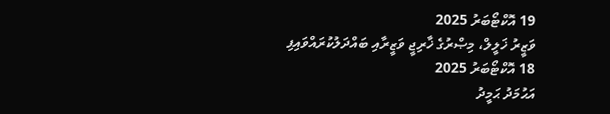19 އޮކްޓޯބަރު 2025
ވަޒީރު ޚަލީލް، މިޞްރުގެ ޚާރިޖީ ވަޒީރާއި ބައްދަލުކުރައްވައިފި
18 އޮކްޓޯބަރު 2025
އަޙުމަދު ޙަމީދު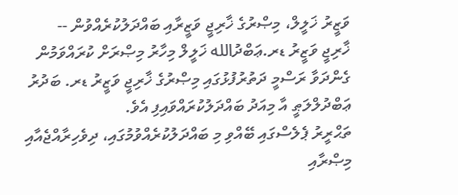ވަޒީރު ޚަލީލް، މިޞްރުގެ ޚާރިޖީ ވަޒީރާއި ބައްދަލުކުރެއްވުން --
ޚާރިޖީ ވަޒީރު ޑރ.ޢަބްދުالله ޚަލީލް މިހާރު މިޞްރަށް ކުރައްވަމުން ގެންދަވާ ރަސްމީ ދަތުރުފުޅުގައި މިޞްރުގެ ޚާރިޖީ ވަޒީރު ޑރ. ބަދުރު ޢަބްދުލްލަޠީ އާ މިއަދު ބައްދަލުކުރައްވައިފި އެވެ.
ތަޙްރީރު ޕެލެސްގައި ބޭއްވި މި ބައްދަލުކުރެއްވުމުގައި، ދިވެހިރާއްޖެއާއި މިޞްރާއި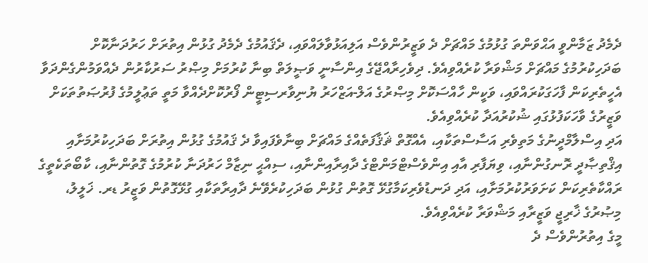ދެމެދު ޒަމާންވީ އަޙްވަންތަ ގުޅުމުގެ މައްޗަށް ދެ ވަޒީރުންވެސް އަލިއަޅުވާލައްވައި، ދެޤައުމުގެ ދެމެދު ގުޅުން އިތުރަށް ހަރުދަނާކޮށް ބަދަހިކުރުމުގެ މައްޗަށް މަޝްވަރާ ކުރެއްވިއެވެ. ދިވެހިރާއްޖޭގެ އިންސާނީ ވަޞީލަތް ބިނާ ކުރުމަށް މިޞްރު ސަރުކާރުން ދެއްވަމުންގެންދަވާ އެހީތެރިކަން ފާހަގަކުރައްވައި، ވަކީން ހާއްސަކޮށް މިޞްރުގެ އަލް-އަޒްހަރު ޔުނިވާރސިޓީން ފޯރުކޮށްދެއްވާ މަތީ ތަޢުލީމުގެ ފުރުޞަތުތަކަށް ވަޒީރުގެ ވާހަކަފުޅުގައި ޝުކުރުއަދާ ކުރެއްވިއެވެ.
އަދި އިސްލާމްދީނުގެ މަތިވެރި އަސާސްތަކާއި، އެއްގޮތް ޘަޤާފަތެއްގެ މައްޗަށް ބިނާވެފައިވާ ދެ ޤައުމުގެ ގުޅުން އިތުރަށް ބަދަހިކުރުމަށާއި އިޤްތިޞާދީ ރޮނގުންނާއި، ވިޔަފާރި އާއި އިންވެސްޓްމަންޓްގެ ދާއިރާއިންނާއި، ސިއްޙީ ނިޒާމް ހަރުދަނާ ކުރުމުގެ ގޮތުންނާއި، ކާބޯތަކެތީގެ ރައްކާތެރިކަން ކަށަވަރުކުރުމަށާއި، އަދި ދަނޑުވެރިކަމާގުޅޭ ގޮތުން ގުޅުން ބަދަހިކުރެވޭނެ ދާއިރާތަކާއި ގުޅޭގޮތުން ވަޒީރު ޑރ. ޚަލީލު، މިޞުރުގެ ޚާރިޖީ ވަޒީރާއި މަޝްވަރާ ކުރެއްވިއެވެ.
މީގެ އިތުރުންވެސް ދެ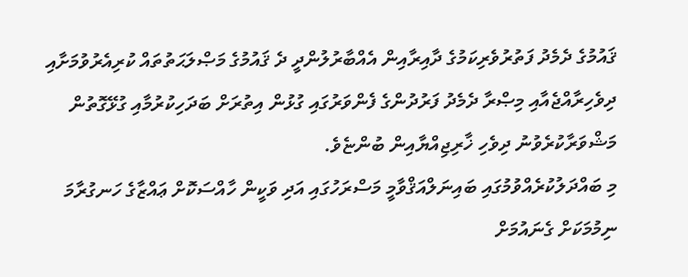ޤައުމުގެ ދެމެދު ފަތުރުވެރިކަމުގެ ދާއިރާއިން އެއްބާރުލުންދީ ދެ ޤައުމުގެ މަޞްލަޙަތުތައް ކުރިއެރުވުމަށާއި ދިވެހިރާއްޖެއާއި މިޞްރާ ދެމެދު ފަރުދުންގެ ފެންވަރުގައި ގުޅުން އިތުރަށް ބަދަހިކުރުމާއި ގުޅޭގޮތުން މަޝްވަރާކުރެވުނު ދިވެހި ޚާރިޖިއްޔާއިން ބުންޏެވެ.
މި ބައްދަލުކުރެއްވުމުގައި ބައިނަލްއަޤްވާމީ މަސްރަހުގައި އަދި ވަކީން ހާއްސަކޮށް ޢައްޒާގެ ހަނގުރާމަ ނިމުމަކަށް ގެނައުމަށް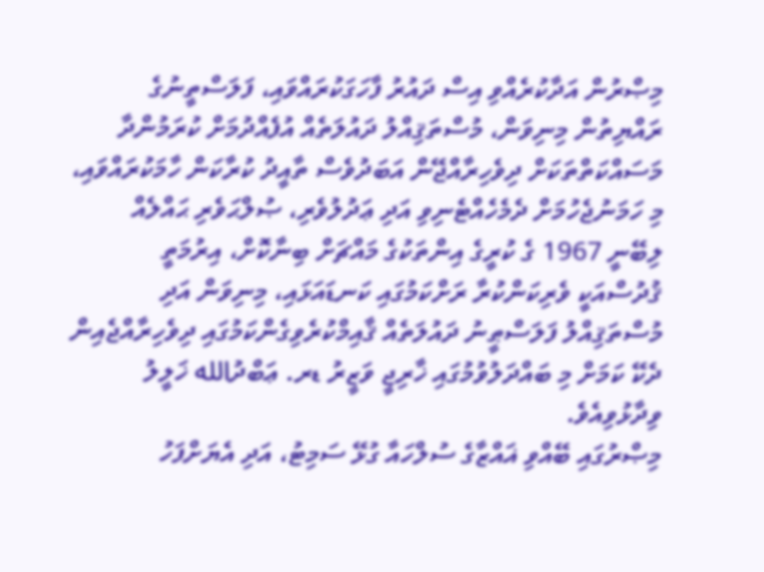މިޞްރުން އަދާކުރެއްވި އިސް ދައުރު ފާހަގަކުރައްވައި، ފަލަސްތީނުގެ ރައްޔިތުން މިނިވަން، މުސްތަޤިއްލު ދައުލަތެއް އުފެއްދުމަށް ކުރަމުންދާ މަސައްކަތްތަކަށް ދިވެހިރާއްޖޭން އަބަދުވެސް ތާއީދު ކުރާކަން ހާމަކުރައްވައި، މި ހަމަނުޖެހުމަށް ދެމެހެއްޓެނިވި އަދި ޢަދުލުވެރި، ޞުލްޙަވެރި ޙައްލެއް ލިބޭނީ 1967 ގެ ކުރީގެ އިންތަކުގެ މައްޗަށް ބިނާކޮށް، އިރުމަތީ ޤުދުސްއަކީ ވެރިކަންކުރާ ރަށްކަމުގައި ކަނޑައަޅައި، މިނިވަން އަދި މުސްތަޤިއްލު ފަލަސްޠީނު ދައުލަތެއް ޤާއިމްކުރެވިގެންކަމުގައި ދިވެހިރާއްޖެއިން ދެކޭ ކަމަށް މި ބައްދަލުވުމުގައި ޚާރިޖީ ވަޒީރު ޑރ. ޢަބްދުالله ޚަލީލު ވިދާޅުވިއެވެ.
މިޞްރުގައި ބޭއްވި ޣައްޒާގެ ސުލްހައާ ގުޅޭ ސަމިޓު، އަދި އެޔަށްފަހު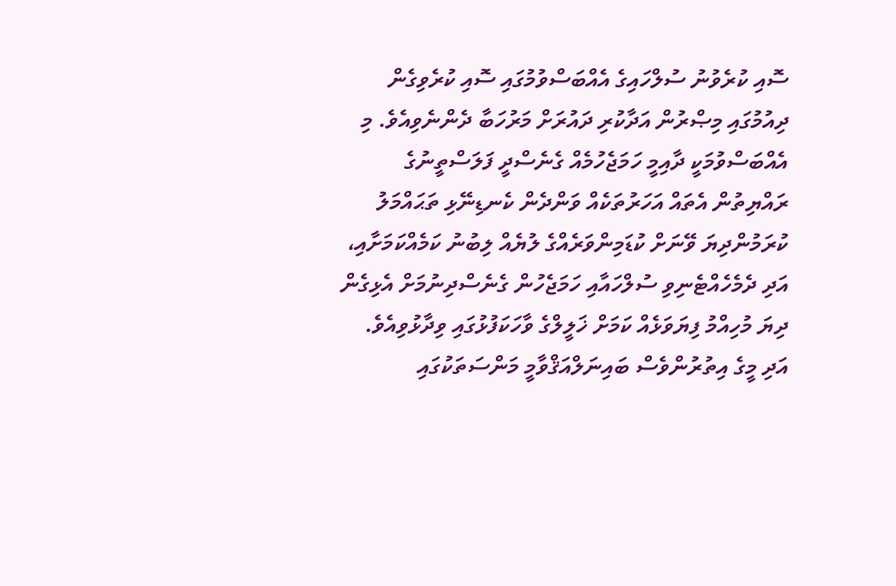ސޮއި ކުރެވުނު ސުލްހައިގެ އެއްބަސްވުމުގައި ސޮއި ކުރެވިގެން ދިއުމުގައި މިޞްރުން އަދާކުރި ދައުރަށް މަރުހަބާ ދެންނެވިއެވެ. މި އެއްބަސްވުމަކީ ދާއިމީ ހަމަޖެހުމެއް ގެނެސްދީ ފަލަސްތީނުގެ ރައްޔިތުން އެތައް އަހަރުތަކެއް ވަންދެން ކެނޑިނޭޅި ތަޙައްމަލު ކުރަމުންދިޔަ ވޭނަށް ކުޑަމިންވަރެއްގެ ލުޔެއް ލިބުނު ކަމެއްކަމަށާއި، އަދި ދެމެހެއްޓެނިވި ސުލްހައާއި ހަމަޖެހުން ގެނެސްދިނުމަށް އެޅިގެން ދިޔަ މުހިއްމު ފިޔަވަޅެއް ކަމަށް ޚަލީލްގެ ވާހަކަފުޅުގައި ވިދާޅުވިއެވެ.
އަދި މީގެ އިތުރުންވެސް ބައިނަލްއަޤްވާމީ މަންސަތަކުގައި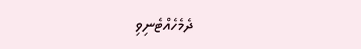ދެމެހެއްޓެނިވި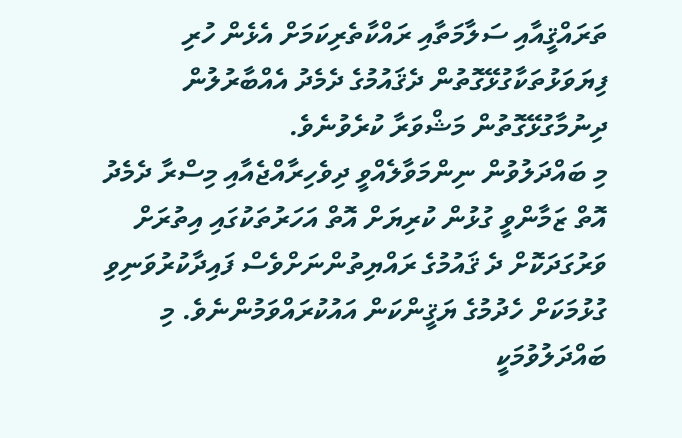ތަރައްޤީއާއި ސަލާމަތާއި ރައްކާތެރިކަމަށް އެޅެން ހުރި ފިޔަވަޅުތަކާގުޅޭގޮތުން ދެޤައުމުގެ ދެމެދު އެއްބާރުލުން ދިނުމާގުޅޭގޮތުން މަޝްވަރާ ކުރެވުނެވެ.
މި ބައްދަލުވުން ނިންމަވާލެއްވީ ދިވެހިރާއްޖެއާއި މިސްރާ ދެމެދު އޮތް ޒަމާންވީ ގުޅުން ކުރިޔަށް އޮތް އަހަރުތަކުގައި އިތުރަށް ވަރުގަދަކޮށް ދެ ޤައުމުގެ ރައްޔިތުންނަށްވެސް ފައިދާކުރުވަނިވި ގުޅުމަކަށް ހެދުމުގެ ޔަޤީންކަން އައުކުރައްވަމުންނެވެ. މި ބައްދަލުވުމަކީ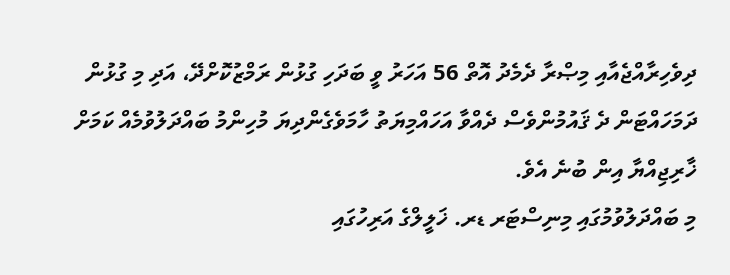ދިވެހިރާއްޖެއާއި މިޞްރާ ދެމެދު އޮތް 56 އަހަރު ވީ ބަދަހި ގުޅުން ރަމްޒުކޮށްދޭ، އަދި މި ގުޅުން ދަމަހައްޓަން ދެ ޤައުމުންވެސް ދެއްވާ އަހައްމިޔަތު ހާމަވެގެންދިޔަ މުހިންމު ބައްދަލުވުމެއް ކަމަށް ޚާރިޖިއްޔާ އިން ބުނެ އެވެ.
މި ބައްދަލުވުމުގައި މިނިސްޓަރ ޑރ. ޚަލީލްގެ އަރިހުގައި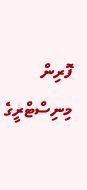ފޮރިން މިނިސްޓްރީގެ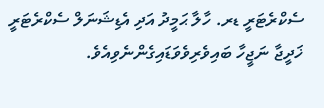ސެކްރެޓަރީ ޑރ. ހާލާ ޙަމީދު އަދި އެޑިޝަނަލް ސެކްރެޓަރީ ޚަދީޖާ ނަޖީހާ ބައިވެރިވެވަޑައިގެންނެވިއެވެ.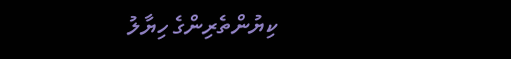ކިޔުންތެރިންގެ ހިޔާލު